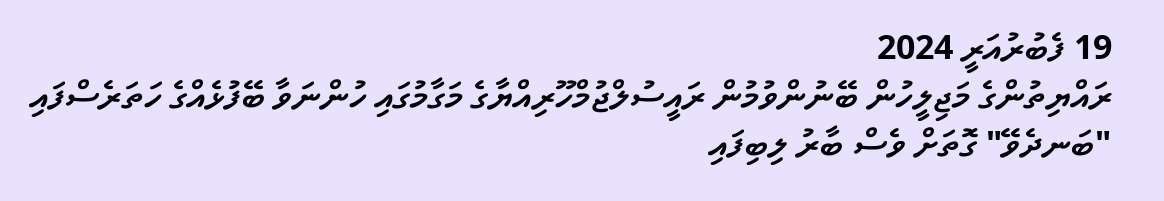19 ފެބުރުއަރީ 2024
ރައްޔިތުންގެ މަޖިލީހުން ބޭނުންވުމުން ރައީސުލްޖުމްހޫރިއްޔާގެ މަގާމުގައި ހުންނަވާ ބޭފުޅެއްގެ ހަތަރެސްފައި "ބަނދެވޭ" ގޮތަށް ވެސް ބާރު ލިބިފައި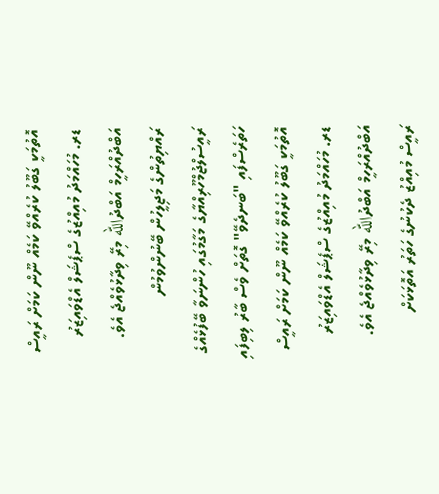އޮތުމަކީ ގަބޫލު ކުރެއްވޭ ކަމެއް ނޫން ކަމަށް ރައީސް ޑރ. މުހައްމަދު މުއިއްޒުގެ ސްޕެޝަލް އެޑްވައިޒަރު އަބްދުއްރަހީމް އަބްދުالله މިރޭ ވިދާޅުވެއްޖެ އެވެ.
ރައްޔިތުންގެ މަޖިލީހުން ބޭނުންވުމުން ރައީސުލްޖުމްހޫރިއްޔާގެ މަގާމުގައި ހުންނަވާ ބޭފުޅެއްގެ ހަތަރެސްފައި "ބަނދެވޭ" ގޮތަށް ވެސް ބާރު ލިބިފައި އޮތުމަކީ ގަބޫލު ކުރެއްވޭ ކަމެއް ނޫން ކަމަށް ރައީސް ޑރ. މުހައްމަދު މުއިއްޒުގެ ސްޕެޝަލް އެޑްވައިޒަރު އަބްދުއްރަހީމް އަބްދުالله މިރޭ ވިދާޅުވެއްޖެ އެވެ.
ރައީސް މުއިއްޒު ދެކުނުގެ ހަތަރު އަތޮޅަކަށް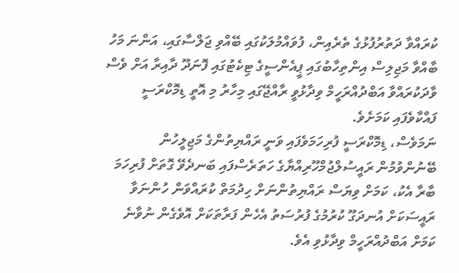ކުރައްވާ ދަތުރުފުޅުގެ ތެރެއިން، ފުވައްމުލަކުގައި ބޭއްވި ޖަލްސާގައި، އަންނަ މަހު ބާއްވާ މަޖިލިސް އިންތިހާބުގައި ޕީއެންސީގެ ޓިކެޓުގައި ފޮނަދޫ ދާއިރާ އަށް ވެސް ވާދަކުރައްވާ އަބްދުއްރަހީމް ވިދާޅުވީ ރާއްޖޭގައި މިހާރު މި އޮތީ ޑިމޮކްރަސީ ފައްކާވެފައި ކަމަށެވެ.
ނަމަވެސް، ޑިމޮކްރަސީ ފުރިހަމަވެފައި ވަނީ ރައްޔިތުންގެ މަޖިލީހުން ބޭނުންވުމުން ރައީސުލްޖުމްހޫރިއްޔާގެ ހަތަރެސްފައި ބަނދެވޭ ގޮތަށް ފުރިހަމަ ބާރާ އެކު، ކަމަށް ވިޔަސް ރައްޔިތުންނަށް ހިދުމަތް ކުރައްވަން ހުންނަވާ ރައީސަކަށް އުނދަގޫ ކުރުމުގެ ފުރުސަތު އެހެން ފަރާތަކަށް އޮވެގެން ނުވާނެ ކަމަށް އަބްދުއްރަހީމް ވިދާޅުވި އެވެ.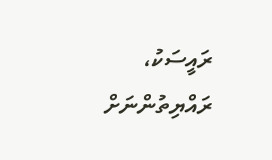ރައީސަކު، ރައްޔިތުންނަށް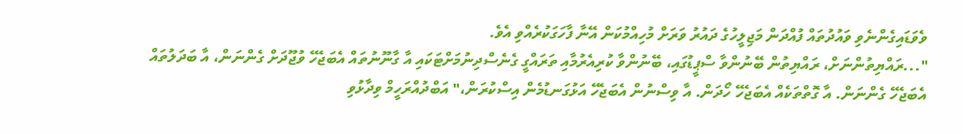ވެވަޑައިގެންނެވި ވައުދުތައް ފުއްދަން މަޖިލީހުގެ ދައުރު ވަރަށް މުހިއްމުކަން އޭނާ ފާހަގަކުރެއްވި އެވެ.
"...ރައްޔިތުންނަށް، ރައްޔިތުން ބޭނުންވާ ސްޕީޑުގައި، ބޭނުންވާ ކުރިއެރުމާއި ތަރައްގީ ގެނެސްދިނުމަށްޓަކައި އާ ގާނޫނުތައް އެބަޖެހޭ ވުޖޫދަށް ގެންނަން، އާ ބަދަލުތައް އެބަޖެހޭ ގެންނަން. އާ ގޮތްތަކެއް އެބަޖެހޭ ހޯދަން. އާ ވިސްނުން އެބަޖެހޭ އަޅުގަނޑުމެން އިސްކުރަން،" އަބްދުއްރަހީމް ވިދާޅުވި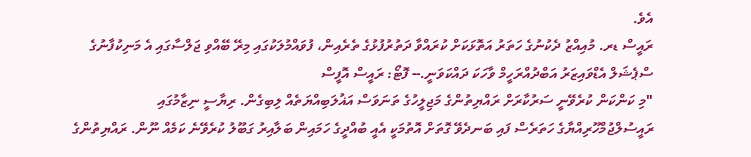އެވެ.
ރައީސް ޑރ. މުއިއްޒު ދެކުނުގެ ހަތަރު އަތޮޅަކަށް ކުރައްވާ ދަތުރުފުޅުގެ ތެރެއިން، ފުވައްމުލަކުގައި މިރޭ ބޭއްވި ޖަލްސާގައި އެ މަނިކުފާނުގެ ސްޕެޝަލް އެޑްވައިޒަރު އަބްދުއްރަހީމް ވާހަކަ ދައްކަވަނީ.-- ފޮޓޯ: ރައީސް އޮފީސް
"މި ކަންކަން ކުރެވޭނީ ސަރުކާރަށް ރައްޔިތުންގެ މަޖިލީހުގެ ތަނަވަސް އަޣުލަބިއްޔަތެއް ލިބިގެން. ރިޔާސީ ނިޒާމުގައި ރައީސުލްޖުމްހޫރިއްޔާގެ ހަތަރެސް ފައި ބަނދެވޭ ގޮތަށް އޮތުމަކީ އެއީ ބުއްދީގެ ހަމައިން ބަލާއިރު ގަބޫލު ކުރެވޭނެ ކަމެއް ނޫން. ރައްޔިތުންގެ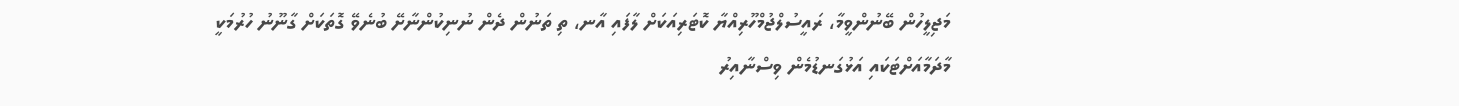މަޖިލީހުން ބޭނުންވީމާ، ރައީސުލްޖުމްހޫރިއްޔާ ކޮޓަރިއަކަށް ލާފައި އާނ، ތި ތަނުން ދެން ނުނިކުންނާށޭ ބުނެވޭ ގޮތަކަށް ގާނޫނު ހުރުމަކީ މާދަމާއަށްޓަކައި އަޅުގަނޑުމެން ވިސްނާއިރު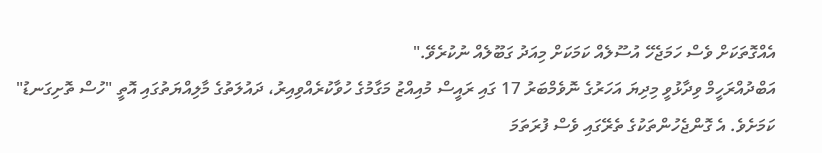އެއްގޮތަކަށް ވެސް ހަމަޖެހޭ އުސޫލެއް ކަމަކަށް މިއަދު ގަބޫލެއް ނުކުރެވޭ."
އަބްދުއްރަހީމް ވިދާޅުވީ މިދިޔަ އަހަރުގެ ނޮވެމްބަރު 17 ގައި ރައީސް މުއިއްޒު މަގާމުގެ ހުވާކުރެއްވިއިރު، ދައުލަތުގެ މާލިއްޔަތުގައި އޮތީ "ހުސް ތޮށިގަނޑު" ކަމަށެވެ. އެ ގޮންޖެހުންތަކުގެ ތެރޭގައި ވެސް ފުރަތަމަ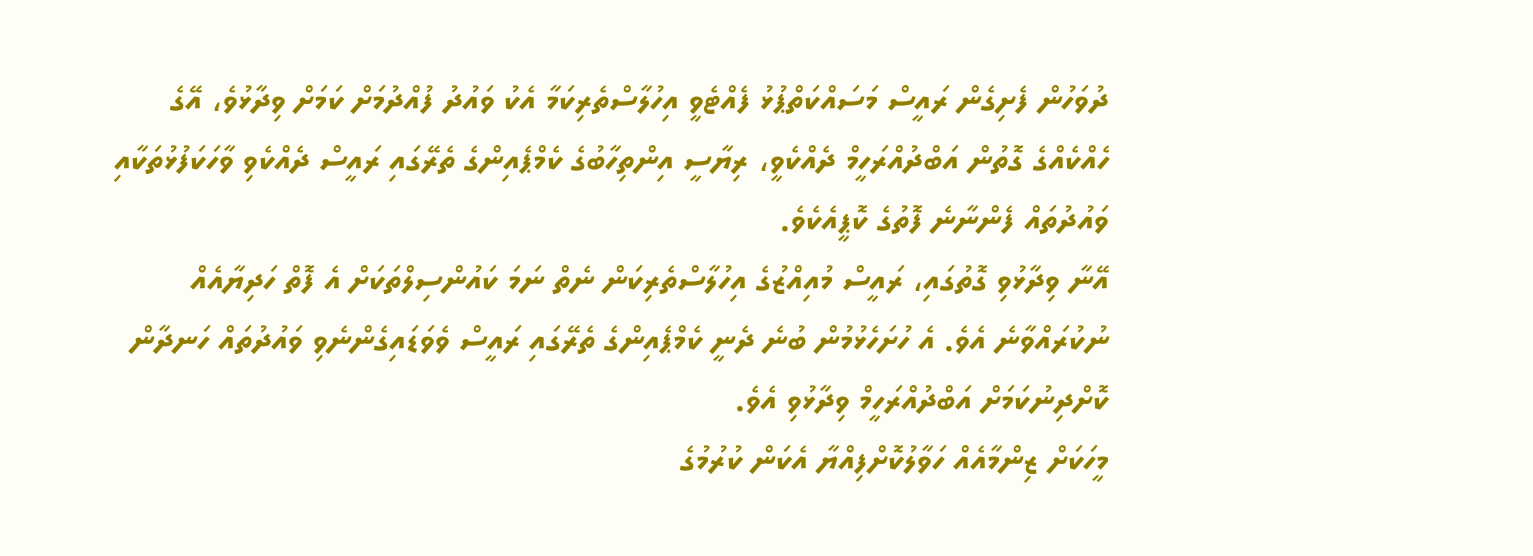ދުވަހުން ފެށިގެން ރައީސް މަސައްކަތްޕުޅު ފެއްޓެވީ އިހުލާސްތެރިކަމާ އެކު ވައުދު ފުއްދުމަށް ކަމަށް ވިދާޅުވެ، އޭގެ ހެއްކެއްގެ ގޮތުން އަބްދުއްރަހީމް ދެއްކެވީ، ރިޔާސީ އިންތިހާބުގެ ކެމްޕެއިންގެ ތެރޭގައި ރައީސް ދެއްކެވި ވާހަކަފުޅުތަކާއި ވައުދުތައް ފެންނާނެ ފޮތުގެ ކޮޕީއެކެވެ.
އޭނާ ވިދާޅުވި ގޮތުގައި، ރައީސް މުއިއްޒުގެ އިހުލާސްތެރިކަން ނެތް ނަމަ ކައުންސިލްތަކަށް އެ ފޮތް ހަދިޔާއެއް ނުކުރައްވާނެ އެވެ. އެ ހުށަހެޅުމުން ބުނެ ދެނީ ކެމްޕެއިންގެ ތެރޭގައި ރައީސް ވެވަޑައިގެންނެވި ވައުދުތައް ހަނދާން ކޮށްދިނުކަމަށް އަބްދުއްރަހީމް ވިދާޅުވި އެވެ.
މީހަކަށް ޒިންމާއެއް ހަވާލުކޮށްފިއްޔާ އެކަން ކުރުމުގެ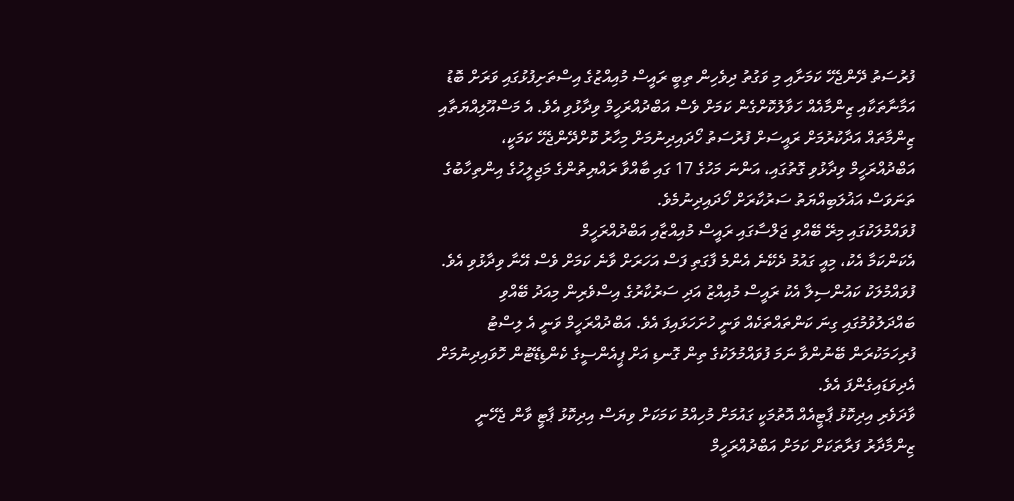ފުރުސަތު ދޭންޖެހޭ ކަމަށާއި މި ވަގުތު ދިވެހިން ތިބީ ރައީސް މުއިއްޒުގެ އިސްތަށިފުޅުގައި ވަރަށް ބޮޑު އަމާނާތަކާއި ޒިންމާއެއް ހަވާލުކޮށްގެން ކަމަށް ވެސް އަބްދުއްރަހީމް ވިދާޅުވި އެވެ. އެ މަސްއޫލިއްޔަތާއި ޒިންމާތައް އަދާކުރުމަށް ރައީސަށް ފުރުސަތު ހޯދައިދިނުމަށް މިހާރު ކޮށްދޭންޖެހޭ ކަމަކީ، އަބްދުއްރަހީމް ވިދާޅުވި ގޮތުގައި، އަންނަ މަހުގެ 17 ގައި ބާއްވާ ރައްޔިތުންގެ މަޖިލީހުގެ އިންތިހާބުގެ ތަނަވަސް އަޣުލަބިއްޔަތު ސަރުކާރަށް ހޯދައިދިނުމެވެ.
ފުވައްމުލަކުގައި މިރޭ ބޭއްވި ޖަލްސާގައި ރައީސް މުއިއްޒާއި އަބްދުއްރަހީމް
އެކަންކަމާ އެކު، މިއީ ގައުމު ދެކޭނެ އެންމެ ފާގަތި ފަސް އަހަރަށް ވާނެ ކަމަށް ވެސް އޭނާ ވިދާޅުވި އެވެ.
ފުވައްމުލަކު ކައުންސިލާ އެކު ރައީސް މުއިއްޒު އަދި ސަރުކާރުގެ އިސްވެރިން މިއަދު ބޭއްވި ބައްދަލުވުމުގައި ގިނަ ކަންތައްތަކެއް ވަނީ ހުށަހަޅައިފަ އެވެ. އަބްދުއްރަހީމް ވަނީ އެ ލިސްޓު ފުރިހަމަކުރަން ބޭނުންވާ ނަމަ ފުވައްމުލަކުގެ ތިން ގޮނޑި އަށް ޕީއެންސީގެ ކެންޑިޑޭޓުން ހޮވައިދިނުމަށް އެދިވަޑައިގެންފަ އެވެ.
ވާދަވެރި އިދިކޮޅު ޕާޓީއެއް އޮތުމަކީ ގައުމަށް މުހިއްމު ކަމަކަށް ވިޔަސް އިދިކޮޅު ޕާޓީ ވާން ޖެހޭނީ ޒިންމާދާރު ފަރާތަކަށް ކަމަށް އަބްދުއްރަހީމް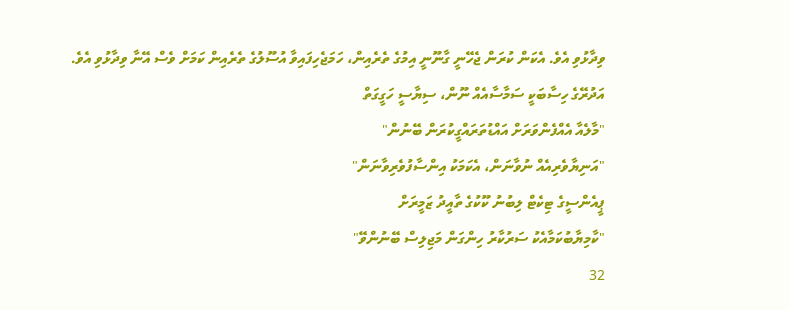ވިދާޅުވި އެވެ. އެކަން ކުރަން ޖެހޭނީ ގާނޫނީ އިމުގެ ތެރެއިން، ހަމަޖެހިފައިވާ އުސޫލުގެ ތެރެއިން ކަމަށް ވެސް އޭނާ ވިދާޅުވި އެވެ.
އަދުރޭގެ ހިސާބަކީ ސަމާސާއެއް ނޫން، ސިޔާސީ ހަގީގަތް
"މާލެއާ އެއްފެންވަރަށް އައްޑުތަރައްގީކުރަން ބޭނުން"
"އަނިޔާވެރިއެއް ނުވާނަން، އެކަމަކު އިންސާފުވެރިވާނަން"
ޕީއެންސީގެ ޓިކެޓް ލިބުނު ކޫކުގެ ތާއީދު ޒަމީރަށް
"ކާމިޔާބުކަމާއެކު ސަރުކާރު ހިންގަން މަޖިލިސް ބޭނުންވޭ"
32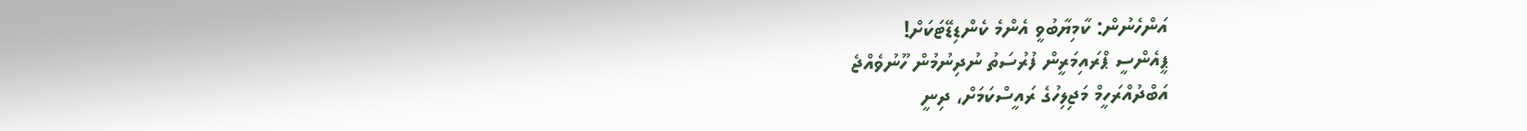އަންހެނުން: ކާމިޔާބުވީ އެންމެ ކެންޑިޑޭޓަކަށް!
ޕީއެންސީ ޕްރައިމަރީން ފުރުސަތު ނުދިނުމުން ހޫނުވެއްޖެ
އަބްދުއްރަހީމް މަޖިލިހުގެ ރައީސްކަމަށް، ދިނީ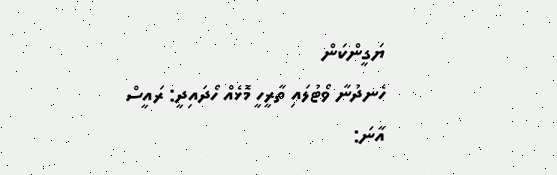ޔަގީންކަން
ހެނދުނާ ވޯޓުލައި ތާރީހީ މޮޅެއް ހޯދައިދީ: ރައީސް
އާނަ: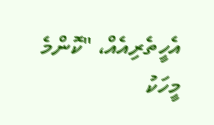އެހީތެރިއެއް، "ކޮންމެ މީހަކު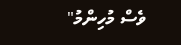ވެސް މުހިންމު"